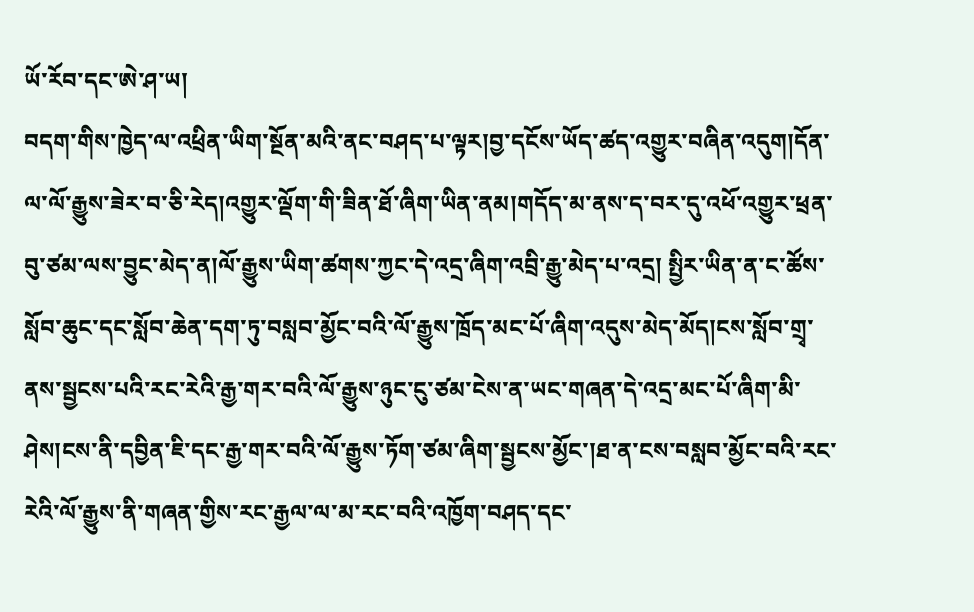ཡོ་རོབ་དང་ཨེ་ཤ་ཡ།
བདག་གིས་ཁྱེད་ལ་འཕྲིན་ཡིག་སྔོན་མའི་ནང་བཤད་པ་ལྟར།བྱ་དངོས་ཡོད་ཚད་འགྱུར་བཞིན་འདུག།དོན་ལ་ལོ་རྒྱུས་ཟེར་བ་ཅི་རེད།འགྱུར་ལྡོག་གི་ཟིན་ཐོ་ཞིག་ཡིན་ནམ།གདོད་མ་ནས་ད་བར་དུ་འཕོ་འགྱུར་ཕྲན་བུ་ཙམ་ལས་བྱུང་མེད་ན།ལོ་རྒྱུས་ཡིག་ཚགས་ཀྱང་དེ་འདྲ་ཞིག་འབྲི་རྒྱུ་མེད་པ་འདྲ། སྤྱིར་ཡིན་ན་ང་ཚོས་སློབ་ཆུང་དང་སློབ་ཆེན་དག་ཏུ་བསླབ་མྱོང་བའི་ལོ་རྒྱུས་ཁྲོད་མང་པོ་ཞིག་འདུས་མེད་མོད།ངས་སློབ་གྲྭ་ནས་སྦྱངས་པའི་རང་རེའི་རྒྱ་གར་བའི་ལོ་རྒྱུས་ཉུང་ངུ་ཙམ་ངེས་ན་ཡང་གཞན་དེ་འདྲ་མང་པོ་ཞིག་མི་ཤེས།ངས་ནི་དབྱིན་ཇི་དང་རྒྱ་གར་བའི་ལོ་རྒྱུས་ཏོག་ཙམ་ཞིག་སྦྱངས་མྱོང་།ཐ་ན་ངས་བསླབ་མྱོང་བའི་རང་རེའི་ལོ་རྒྱུས་ནི་གཞན་གྱིས་རང་རྒྱལ་ལ་མ་རང་བའི་འཁྱོག་བཤད་དང་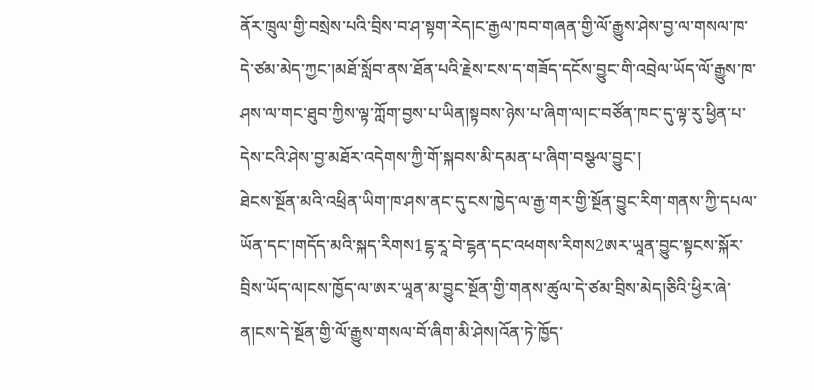ནོར་ཁྲུལ་གྱི་བསྲེས་པའི་བྲིས་བ་ཤ་སྟག་རེད།ང་རྒྱལ་ཁབ་གཞན་གྱི་ལོ་རྒྱུས་ཤེས་བྱ་ལ་གསལ་ཁ་དེ་ཙམ་མེད་ཀྱང་།མཐོ་སློབ་ནས་ཐོན་པའི་རྗེས་ངས་ད་གཟོད་དངོས་བྱུང་གི་འབྲེལ་ཡོད་ལོ་རྒྱུས་ཁ་ཤས་ལ་གང་ཐུབ་ཀྱིས་ལྟ་ཀློག་བྱས་པ་ཡིན།སྟབས་ཉེས་པ་ཞིག་ལ།ང་བཙོན་ཁང་དུ་ལྟ་རུ་ཕྱིན་པ་དེས་ངའི་ཤེས་བྱ་མཐོར་འདེགས་ཀྱི་གོ་སྐབས་མི་དམན་པ་ཞིག་བསྩལ་བྱུང་།
ཐེངས་སྔོན་མའི་འཕྲིན་ཡིག་ཁ་ཤས་ནང་དུ་ངས་ཁྱེད་ལ་རྒྱ་གར་གྱི་སྔོན་བྱུང་རིག་གནས་ཀྱི་དཔལ་ཡོན་དང་།གདོད་མའི་སྐད་རིགས1ངྷ་རཱ་བེ་ངྷན་དང་འཕགས་རིགས2ཨར་ཡཱན་བྱུང་སྟངས་སྐོར་བྲིས་ཡོད་ལ།ངས་ཁྱོད་ལ་ཨར་ཡཱན་མ་བྱུང་སྔོན་གྱི་གནས་ཚུལ་དེ་ཙམ་བྲིས་མེད།ཅིའི་ཕྱིར་ཞེ་ན།ངས་དེ་སྔོན་གྱི་ལོ་རྒྱུས་གསལ་བོ་ཞིག་མི་ཤེས།འོན་ཏེ་ཁྱོད་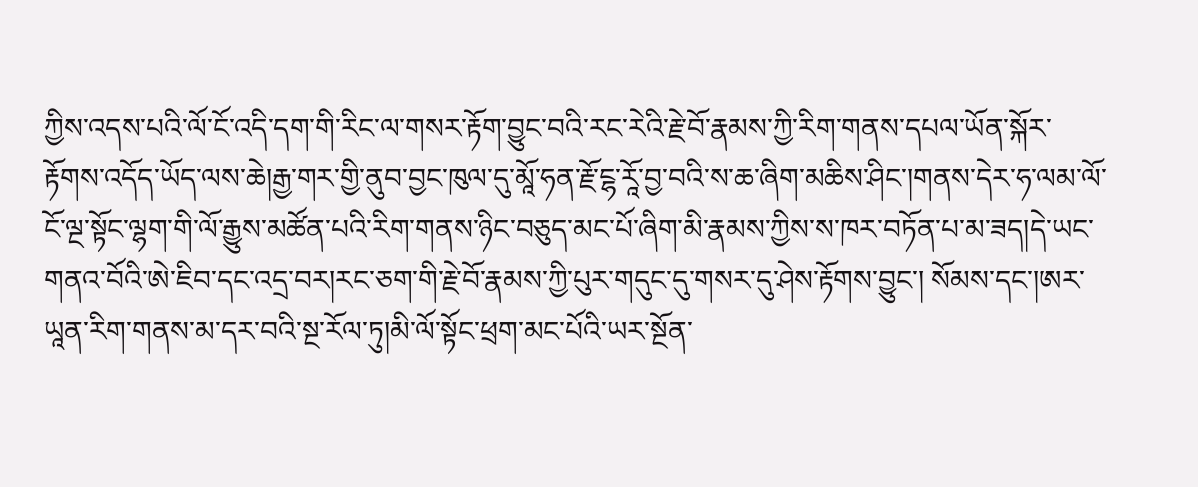ཀྱིས་འདས་པའི་ལོ་ངོ་འདི་དག་གི་རིང་ལ་གསར་རྟོག་བྱུང་བའི་རང་རེའི་རྗེ་བོ་རྣམས་ཀྱི་རིག་གནས་དཔལ་ཡོན་སྐོར་རྟོགས་འདོད་ཡོད་ལས་ཆེ།རྒྱ་གར་གྱི་ནུབ་བྱང་ཁུལ་དུ་མཱོ་ཧན་རྗོ་ངྷ་རཱོ་བྱ་བའི་ས་ཆ་ཞིག་མཆིས་ཤིང་།གནས་དེར་ཧ་ལམ་ལོ་ངོ་ལྔ་སྟོང་ལྷག་གི་ལོ་རྒྱུས་མཚོན་པའི་རིག་གནས་ཉིང་བཅུད་མང་པོ་ཞིག་མི་རྣམས་ཀྱིས་ས་ཁར་བཏོན་པ་མ་ཟད།དེ་ཡང་གནའ་བོའི་ཨེ་ཇིབ་དང་འདྲ་བར།རང་ཅག་གི་རྗེ་བོ་རྣམས་ཀྱི་པུར་གདུང་དུ་གསར་དུ་ཤེས་རྟོགས་བྱུང་། སོམས་དང་།ཨར་ཡཱན་རིག་གནས་མ་དར་བའི་སྔ་རོལ་ཏུ།མི་ལོ་སྟོང་ཕྲག་མང་པོའི་ཡར་སྔོན་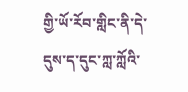གྱི་ཡོ་རོབ་གླིང་ནི་དེ་དུས་ད་དུང་ཀླ་ཀློའི་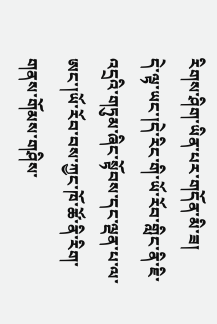རིགས་ཤིག་ཡིན་པར་གདོན་མི་ཟ།
དེ་ལྟ་ཡང་།དེ་རིང་གི་ཡོ་རོབ་གླིང་ནི་ཇི་འདྲའི་གཏུམ་ཞིང་སྟོབས་དང་ལྡན་པ་ལ་ཨང་།ཡོ་རོབ་བས་ཀྱང་ཁོ་ཚོ་ནི་རིག་གནས་གོམས་གཤིས་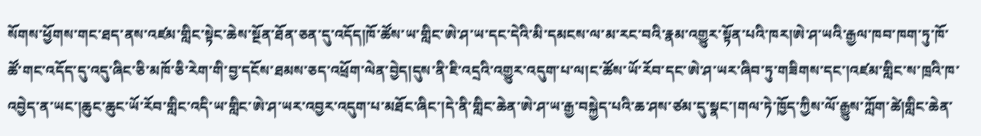སོགས་ཕྱོགས་གང་ཐད་ནས་འཛམ་གླིང་སྟེང་ཆེས་སྔོན་ཐོན་ཅན་དུ་འདོད།ཁོ་ཚོས་ཡ་གླིང་ཨེ་ཤ་ཡ་དང་དེའི་མི་དམངས་ལ་མ་རང་བའི་རྣམ་འགྱུར་སྟོན་པའི་ཁར།ཨེ་ཤ་ཡའི་རྒྱལ་ཁབ་ཁག་ཏུ་ཁོ་ཚོ་གང་འདོད་དུ་འདུ་ཞིང་ཅི་མཁོ་ཅི་རེག་གི་བྱ་དངོས་ཐམས་ཅད་འཕྲོག་ལེན་བྱེད།དུས་ནི་ཇི་འདྲའི་འགྱུར་འདུག་པ་ལ།ང་ཚོས་ཡོ་རོབ་དང་ཨེ་ཤ་ཡར་ཞིབ་ཏུ་གཟིགས་དང་།འཛམ་གླིང་ས་ཁྲའི་ཁ་འབྱེད་ན་ཡང་།ཆུང་ཆུང་ཡོ་རོབ་གླིང་འདི་ཡ་གླིང་ཨེ་ཤ་ཡར་འབྱར་འདུག་པ་མཐོང་ཞིང་།དེ་ནི་གླིང་ཆེན་ཨེ་ཤ་ཡ་རྒྱ་བསྐྱེད་པའི་ཆ་ཤས་ཙམ་དུ་སྣང་།གལ་ཏེ་ཁྱོད་ཀྱིས་ལོ་རྒྱུས་ཀློག་ཚེ།གླིང་ཆེན་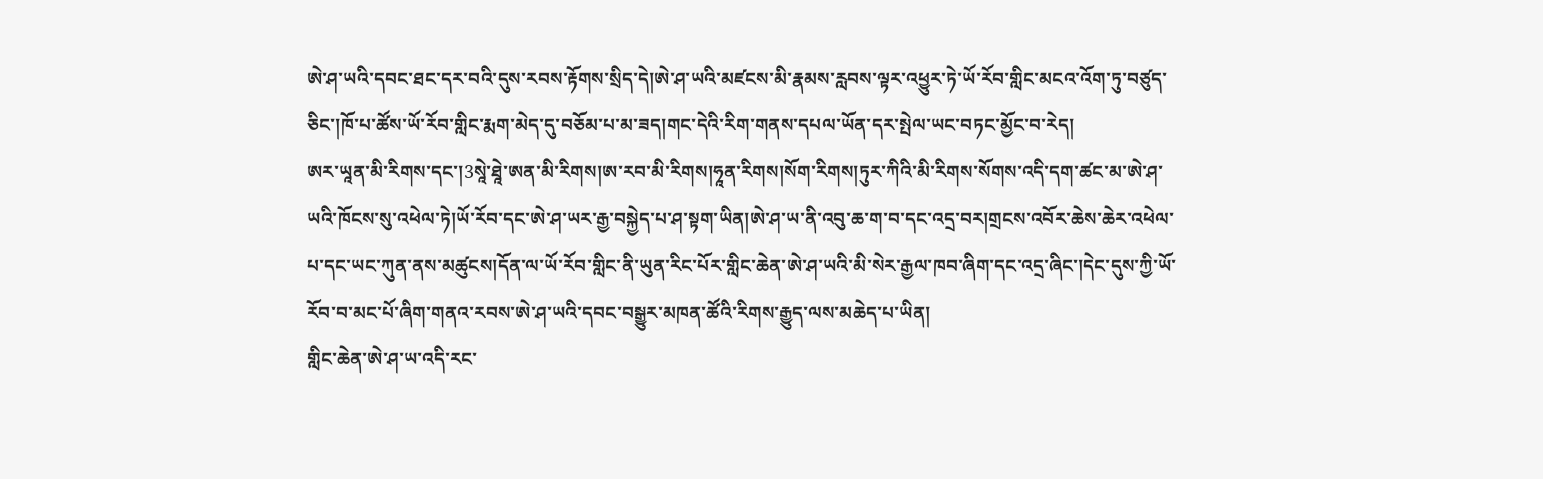ཨེ་ཤ་ཡའི་དབང་ཐང་དར་བའི་དུས་རབས་རྟོགས་སྲིད་དེ།ཨེ་ཤ་ཡའི་མཛངས་མི་རྣམས་རླབས་ལྟར་འཕྱུར་ཏེ་ཡོ་རོབ་གླིང་མངའ་འོག་ཏུ་བཙུད་ཅིང་།ཁོ་པ་ཚོས་ཡོ་རོབ་གླིང་རྨག་མེད་དུ་བཅོམ་པ་མ་ཟད།གང་དེའི་རིག་གནས་དཔལ་ཡོན་དར་སྤེལ་ཡང་བཏང་མྱོང་བ་རེད།
ཨར་ཡཱན་མི་རིགས་དང་།3སཱེ་ཐཱེ་ཨན་མི་རིགས།ཨ་རབ་མི་རིགས།ཧཱན་རིགས།སོག་རིགས།ཏུར་ཀིའི་མི་རིགས་སོགས་འདི་དག་ཚང་མ་ཨེ་ཤ་ཡའི་ཁོངས་སུ་འཕེལ་ཏེ།ཡོ་རོབ་དང་ཨེ་ཤ་ཡར་རྒྱ་བསྐྱེད་པ་ཤ་སྟག་ཡིན།ཨེ་ཤ་ཡ་ནི་འབུ་ཆ་ག་བ་དང་འདྲ་བར།གྲངས་འབོར་ཆེས་ཆེར་འཕེལ་པ་དང་ཡང་ཀུན་ནས་མཚུངས།དོན་ལ་ཡོ་རོབ་གླིང་ནི་ཡུན་རིང་པོར་གླིང་ཆེན་ཨེ་ཤ་ཡའི་མི་སེར་རྒྱལ་ཁབ་ཞིག་དང་འདྲ་ཞིང་།དེང་དུས་ཀྱི་ཡོ་རོབ་བ་མང་པོ་ཞིག་གནའ་རབས་ཨེ་ཤ་ཡའི་དབང་བསྒྱུར་མཁན་ཚོའི་རིགས་རྒྱུད་ལས་མཆེད་པ་ཡིན།
གླིང་ཆེན་ཨེ་ཤ་ཡ་འདི་རང་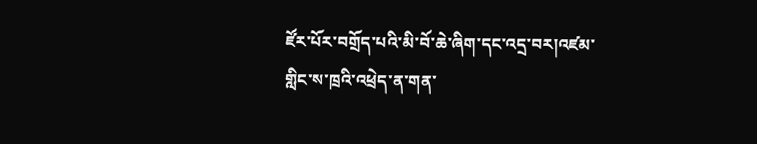ཛོར་པོར་བགྲོད་པའི་མི་བོ་ཆེ་ཞིག་དང་འདྲ་བར།འཛམ་གླིང་ས་ཁྲའི་འཕྲེད་ན་གན་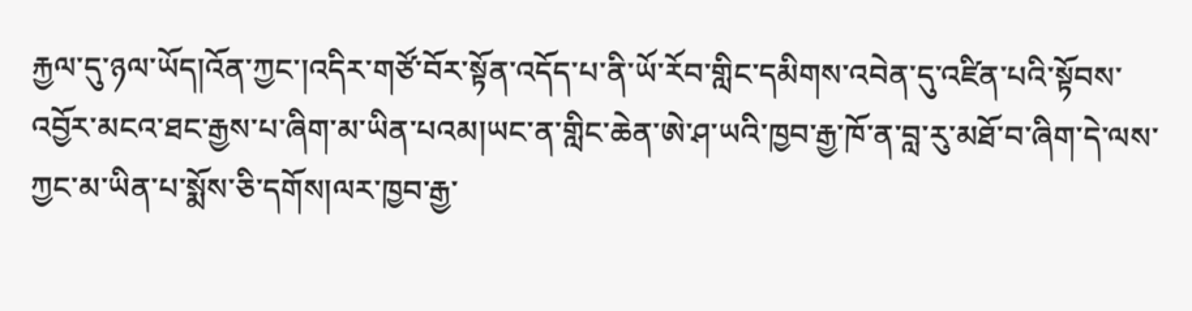རྐྱལ་དུ་ཉལ་ཡོད།འོན་ཀྱང་།འདིར་གཙོ་བོར་སྟོན་འདོད་པ་ནི་ཡོ་རོབ་གླིང་དམིགས་འབེན་དུ་འཛིན་པའི་སྟོབས་འབྱོར་མངའ་ཐང་རྒྱས་པ་ཞིག་མ་ཡིན་པའམ།ཡང་ན་གླིང་ཆེན་ཨེ་ཤ་ཡའི་ཁྱབ་རྒྱ་ཁོ་ན་བླ་རུ་མཐོ་བ་ཞིག་དེ་ལས་ཀྱང་མ་ཡིན་པ་སྨོས་ཅི་དགོས།ལར་ཁྱབ་རྒྱ་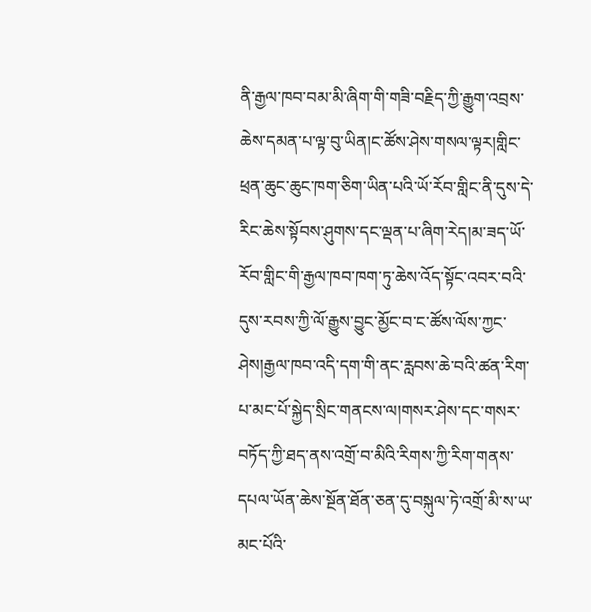ནི་རྒྱལ་ཁབ་བམ་མི་ཞིག་གི་གཟི་བརྗིད་ཀྱི་རྒྱུག་འབྲས་ཆེས་དམན་པ་ལྟ་བུ་ཡིན།ང་ཚོས་ཤེས་གསལ་ལྟར།གླིང་ཕྲན་ཆུང་ཆུང་ཁག་ཅིག་ཡིན་པའི་ཡོ་རོབ་གླིང་ནི་དུས་དེ་རིང་ཆེས་སྟོབས་ཤུགས་དང་ལྡན་པ་ཞིག་རེད།མ་ཟད་ཡོ་རོབ་གླིང་གི་རྒྱལ་ཁབ་ཁག་ཏུ་ཆེས་འོད་སྟོང་འབར་བའི་དུས་རབས་ཀྱི་ལོ་རྒྱུས་བྱུང་མྱོང་བ་ང་ཚོས་ལོས་ཀྱང་ཤེས།རྒྱལ་ཁབ་འདི་དག་གི་ནང་རླབས་ཆེ་བའི་ཚན་རིག་པ་མང་པོ་སྐྱེད་སྲིང་གནངས་ལ།གསར་ཤེས་དང་གསར་བཏོད་ཀྱི་ཐད་ནས་འགྲོ་བ་མིའི་རིགས་ཀྱི་རིག་གནས་དཔལ་ཡོན་ཆེས་སྔོན་ཐོན་ཅན་དུ་བསྐུལ་ཏེ་འགྲོ་མི་ས་ཡ་མང་པོའི་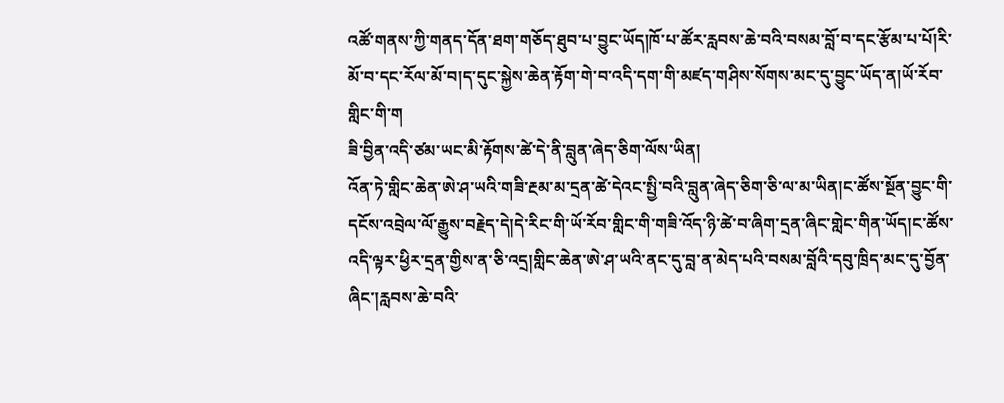འཚོ་གནས་ཀྱི་གནད་དོན་ཐག་གཅོད་ཐུབ་པ་བྱུང་ཡོད།ཁོ་པ་ཚོར་རླབས་ཆེ་བའི་བསམ་བློ་བ་དང་རྩོམ་པ་པོ།རི་མོ་བ་དང་རོལ་མོ་བ།ད་དུང་སྐྱེས་ཆེན་རྟོག་གེ་བ་འདི་དག་གི་མཛད་གཤིས་སོགས་མང་དུ་བྱུང་ཡོད་ན།ཡོ་རོབ་གླིང་གི་ག
ཟི་བྱིན་འདི་ཙམ་ཡང་མི་རྟོགས་ཚེ་དེ་ནི་བླུན་ཞེད་ཅིག་ལོས་ཡིན།
འོན་ཏེ་གླིང་ཆེན་ཨེ་ཤ་ཡའི་གཟི་རྔམ་མ་དྲན་ཚེ་དེའང་སྤྱི་བའི་བླུན་ཞེད་ཅིག་ཅི་ལ་མ་ཡིན།ང་ཚོས་སྔོན་བྱུང་གི་དངོས་འབྲེལ་ལོ་རྒྱུས་བརྗེད་དེ།དེ་རིང་གི་ཡོ་རོབ་གླིང་གི་གཟི་འོད་ཉི་ཚེ་བ་ཞིག་དྲན་ཞིང་གླེང་གིན་ཡོད།ང་ཚོས་འདི་ལྟར་ཕྱིར་དྲན་གྱིས་ན་ཅི་འདྲ།གླིང་ཆེན་ཨེ་ཤ་ཡའི་ནང་དུ་བླ་ན་མེད་པའི་བསམ་བློའི་དབུ་ཁྲིད་མང་དུ་བྱོན་ཞིང་།རླབས་ཆེ་བའི་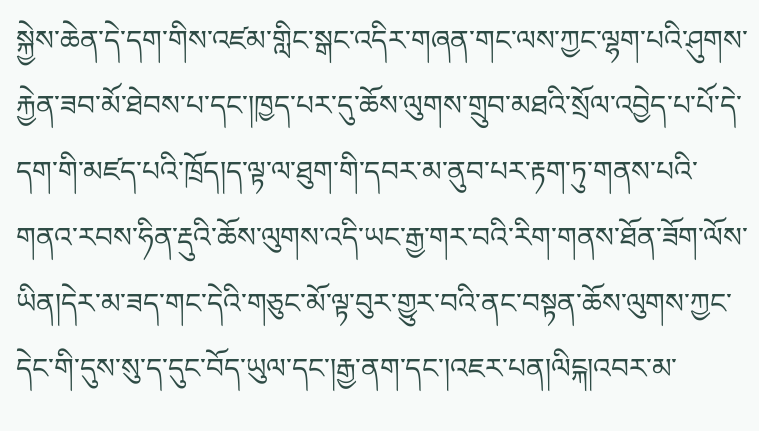སྐྱེས་ཆེན་དེ་དག་གིས་འཛམ་གླིང་སྒང་འདིར་གཞན་གང་ལས་ཀྱང་ལྷག་པའི་ཤུགས་རྐྱེན་ཟབ་མོ་ཐེབས་པ་དང་།ཁྱད་པར་དུ་ཆོས་ལུགས་གྲུབ་མཐའི་སྲོལ་འབྱེད་པ་པོ་དེ་དག་གི་མཛད་པའི་ཁྲོད།ད་ལྟ་ལ་ཐུག་གི་དབར་མ་ནུབ་པར་རྟག་ཏུ་གནས་པའི་གནའ་རབས་ཧིན་རྡུའི་ཆོས་ལུགས་འདི་ཡང་རྒྱ་གར་བའི་རིག་གནས་ཐོན་ཟོག་ལོས་ཡིན།དེར་མ་ཟད་གང་དེའི་གཅུང་མོ་ལྟ་བུར་གྱུར་བའི་ནང་བསྟན་ཆོས་ལུགས་ཀྱང་དེང་གི་དུས་སུ་ད་དུང་བོད་ཡུལ་དང་།རྒྱ་ནག་དང་།འཇར་པན།ལིངྐ།འབར་མ་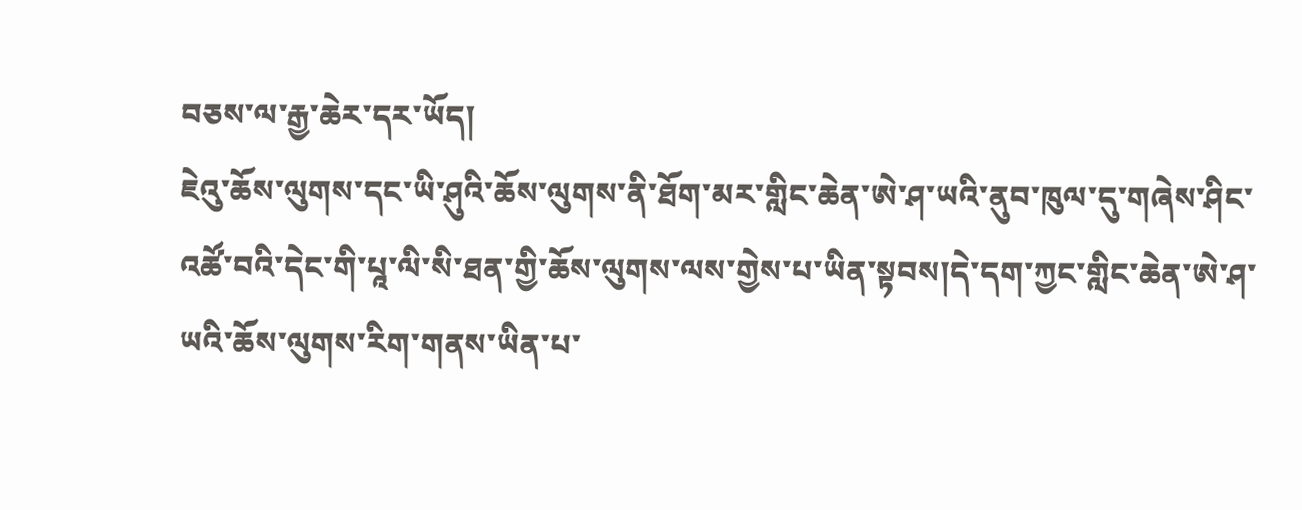བཅས་ལ་རྒྱ་ཆེར་དར་ཡོད།
ཇེའུ་ཆོས་ལུགས་དང་ཡི་ཤུའི་ཆོས་ལུགས་ནི་ཐོག་མར་གླིང་ཆེན་ཨེ་ཤ་ཡའི་ནུབ་ཁུལ་དུ་གཞེས་ཤིང་འཚོ་བའི་དེང་གི་པཱ་ལི་སི་ཐན་གྱི་ཆོས་ལུགས་ལས་གྱེས་པ་ཡིན་སྟབས།དེ་དག་ཀྱང་གླིང་ཆེན་ཨེ་ཤ་ཡའི་ཆོས་ལུགས་རིག་གནས་ཡིན་པ་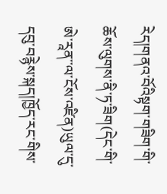རེད།གནའ་བོའིསྟག་གཟིག་གི་ཆོས་ལུགས་ནི་ཏ་ཟིག(དེང་གི་ཨེ་རཱན་་ལ་ངོས་འཛིན)ཡུལ་དུ་དབུ་བརྙེས་སྐད།ཁྱོད་རང་གིས་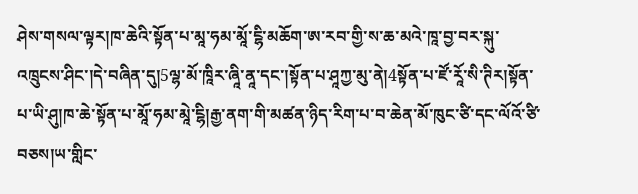ཤེས་གསལ་ལྟར།ཁ་ཆེའི་སྟོན་པ་མཱ་ཧམ་མཱོ་ངྷི་མཆོག་ཨ་རབ་གྱི་ས་ཆ་མའེ་ཁཱ་བྱ་བར་སྐུ་འཁྲུངས་ཤིང་།དེ་བཞིན་དུ།5ལྷ་མོ་ཁཱིར་ཞཱི་ནཱ་དང་།སྟོན་པ་ཤཱཀྱ་མུ་ནེ།4སྟོན་པ་ཛོ་རཱོ་སི་ཊིར།སྟོན་པ་ཡི་ཤུ།ཁ་ཆེ་སྟོན་པ་མཱོ་ཧམ་མཱེ་ངྷི།རྒྱ་ནག་གི་མཚན་ཉིད་རིག་པ་བ་ཆེན་མོ་ཁུང་ཙི་དང་ལོའོ་ཙི་བཅས།ཡ་གླིང་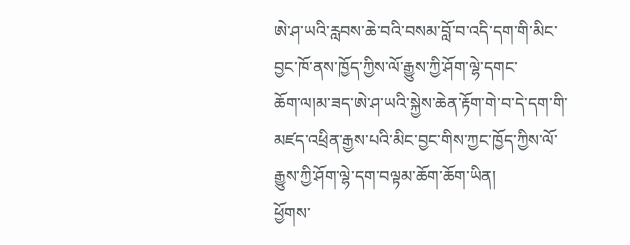ཨེ་ཤ་ཡའི་རླབས་ཆེ་བའི་བསམ་བློ་བ་འདི་དག་གི་མིང་བྱང་ཁོ་ནས་ཁྱོད་ཀྱིས་ལོ་རྒྱུས་ཀྱི་ཤོག་ལྷེ་དགང་
ཆོག་ལ།མ་ཟད་ཨེ་ཤ་ཡའི་སྐྱེས་ཆེན་རྟོག་གེ་བ་དེ་དག་གི་མཛད་འཕྲིན་རྒྱས་པའི་མིང་བྱང་གིས་ཀྱང་ཁྱོད་ཀྱིས་ལོ་རྒྱུས་ཀྱི་ཤོག་ལྷེ་དག་བལྟམ་ཆོག་ཆོག་ཡིན།
ཕྱོགས་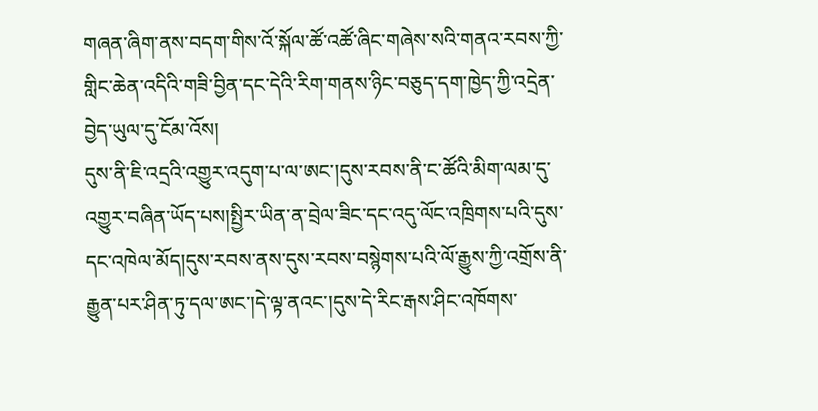གཞན་ཞིག་ནས་བདག་གིས་འོ་སྐོལ་ཚོ་འཚོ་ཞིང་གཞེས་སའི་གནའ་རབས་ཀྱི་གླིང་ཆེན་འདིའི་གཟི་བྱིན་དང་དེའི་རིག་གནས་ཉིང་བཅུད་དག་ཁྱེད་ཀྱི་འདྲེན་བྱེད་ཡུལ་དུ་ངོམ་འོས།
དུས་ནི་ཇི་འདྲའི་འགྱུར་འདུག་པ་ལ་ཨང་།དུས་རབས་ནི་ང་ཚོའི་མིག་ལམ་དུ་འགྱུར་བཞིན་ཡོད་པས།སྤྱིར་ཡིན་ན་བྲེལ་ཟིང་དང་འདུ་ལོང་འཁྲིགས་པའི་དུས་དང་འཁེལ་མོད།དུས་རབས་ནས་དུས་རབས་བསྙེགས་པའི་ལོ་རྒྱུས་ཀྱི་འགྲོས་ནི་རྒྱུན་པར་ཤིན་ཏུ་དལ་ཨང་།དེ་ལྟ་ནའང་།དུས་དེ་རིང་རྒས་ཤིང་འཁོགས་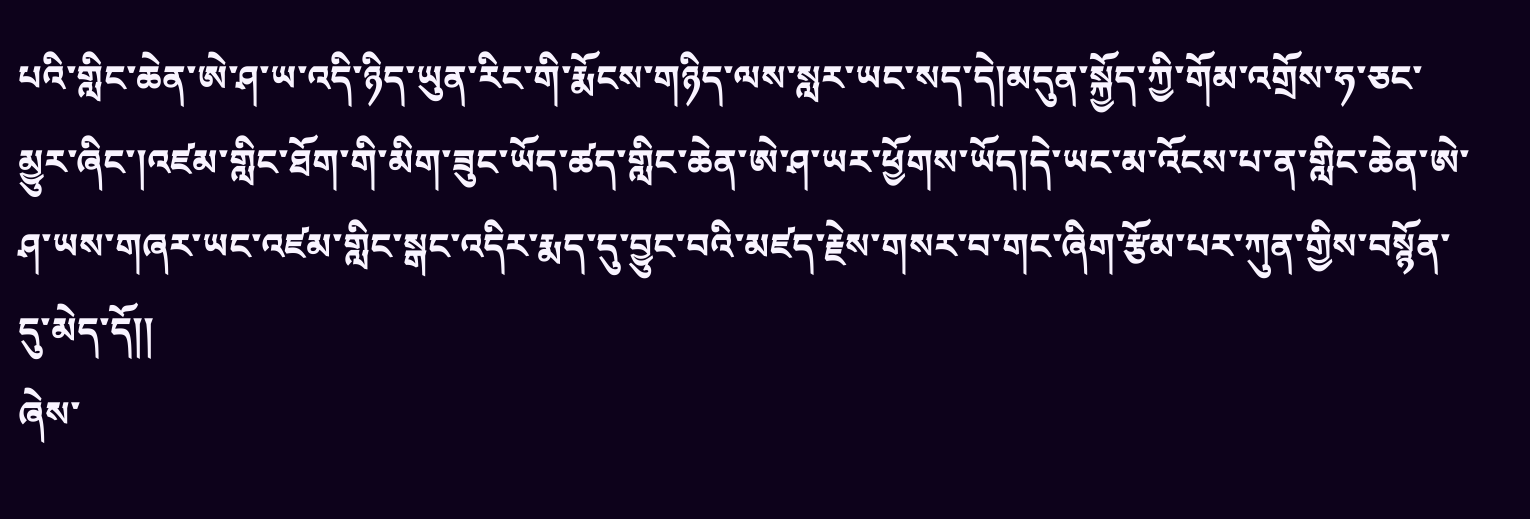པའི་གླིང་ཆེན་ཨེ་ཤ་ཡ་འདི་ཉིད་ཡུན་རིང་གི་རྨོངས་གཉིད་ལས་སླར་ཡང་སད་དེ།མདུན་སྐྱོད་ཀྱི་གོམ་འགྲོས་ཧ་ཅང་མྱུར་ཞིང་།འཛམ་གླིང་ཐོག་གི་མིག་ཟུང་ཡོད་ཚད་གླིང་ཆེན་ཨེ་ཤ་ཡར་ཕྱོགས་ཡོད།དེ་ཡང་མ་འོངས་པ་ན་གླིང་ཆེན་ཨེ་ཤ་ཡས་གཞར་ཡང་འཛམ་གླིང་སྒང་འདིར་རྨད་དུ་བྱུང་བའི་མཛད་རྗེས་གསར་བ་གང་ཞིག་རྩོམ་པར་ཀུན་གྱིས་བསྙོན་དུ་མེད་དོ།།
ཞེས་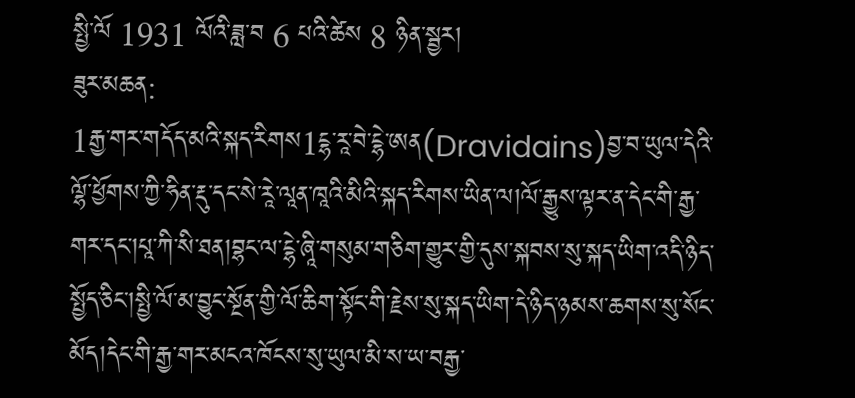སྤྱི་ལོ 1931 ལོའི་ཟླ་བ 6 པའི་ཚེས 8 ཉིན་སྦྱར།
ཟུར་མཆན:
1རྒྱ་གར་གདོད་མའི་སྐད་རིགས1ངྷ་རཱ་བེ་ངྷེ་ཨན(Dravidains)བྱ་བ་ཡུལ་དེའི་ལྷོ་ཕྱོགས་ཀྱི་ཧིན་རྡུ་དང་སེ་རཱེ་ལཱན་ཁཱའི་མིའི་སྐད་རིགས་ཡིན་ལ།ལོ་རྒྱུས་ལྟར་ན་དེང་གི་རྒྱ་གར་དང་།པཱ་ཀི་སི་ཐན།བྷང་ལ་ངྷེ་ཞཱི་གསུམ་གཅིག་གྱུར་གྱི་དུས་སྐབས་སུ་སྐད་ཡིག་འདི་ཉིད་སྤྱོད་ཅིང་།སྤྱི་ལོ་མ་བྱུང་སྔོན་གྱི་ལོ་ཆིག་སྟོང་གི་རྗེས་སུ་སྐད་ཡིག་དེ་ཉིད་ཉམས་ཆགས་སུ་སོང་མོད།དེང་གི་རྒྱ་གར་མངའ་ཁོངས་སུ་ཡུལ་མི་ས་ཡ་བརྒྱ་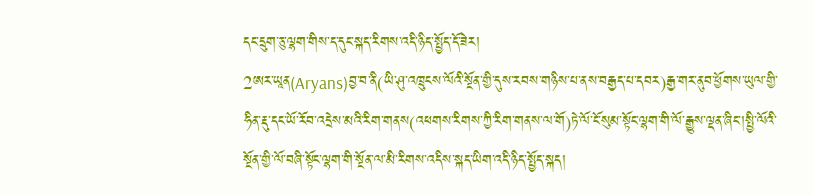དང་དྲུག་ཅུ་ལྷག་གིས་ད་དུང་སྐད་རིགས་འདི་ཉིད་སྤྱོད་དོ་ཟེར།
2ཨར་ཡཱན(Aryans)བྱ་བ་ནི(ཡི་ཤུ་འཁྲུངས་ལོའི་སྔོན་གྱི་དུས་རབས་གཉིས་པ་ནས་བརྒྱད་པ་དབར)རྒྱ་གར་ནུབ་ཕྱོགས་ཡུལ་གྱི་ཧིན་རྡུ་དང་ཡོ་རོབ་འདྲེས་མའི་རིག་གནས(འཕགས་རིགས་ཀྱི་རིག་གནས་ལ་གོ)ཏེ་ལོ་ངོ་སུམ་སྟོང་ལྷག་གི་ལོ་རྒྱུས་ལྡན་ཞིང་།སྤྱི་ལོའི་སྔོན་གྱི་ལོ་བཞི་སྟོང་ལྷག་གི་སྔོན་ལ་མི་རིགས་འདིས་སྐད་ཡིག་འདི་ཉིད་སྤྱོད་སྐད།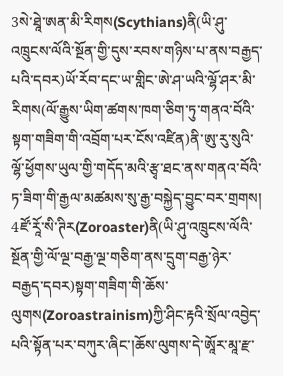3སེ་ཐཱེ་ཨན་མི་རིགས(Scythians)ནི(ཡི་ཤུ་འཁྲུངས་ལོའི་སྔོན་གྱི་དུས་རབས་གཉིས་པ་ནས་བརྒྱད་པའི་དབར)ཡོ་རོབ་དང་ཡ་གླིང་ཨེ་ཤ་ཡའི་ལྷོ་ཤར་མི་རིགས(ལོ་རྒྱུས་ཡིག་ཚགས་ཁག་ཅིག་ཏུ་གནའ་བོའི་སྟག་གཟིག་གི་འབྲོག་པར་ངོས་འཛིན)ནི་ཨུ་རུ་སུའི་ལྷོ་ཕྱོགས་ཡུལ་གྱི་གདོད་མའི་རྩྭ་ཐང་ནས་གནའ་བོའི་ཏ་ཟིག་གི་རྒྱལ་མཚམས་སུ་རྒྱ་བསྐྱེད་བྱུང་བར་གྲགས།
4ཛོ་རཱོ་སི་ཊིར(Zoroaster)ནི(ཡི་ཤུ་འཁྲུངས་ལོའི་སྔོན་གྱི་ལོ་ལྔ་བརྒྱ་ལྔ་གཅིག་ནས་དྲུག་བརྒྱ་ཉེར་བརྒྱད་དབར)སྟག་གཟིག་གི་ཆོས་ལུགས(Zoroastrainism)ཀྱི་ཤིང་རྟའི་སྲོལ་འབྱེད་པའི་སྟོན་པར་བཀུར་ཞིང་།ཆོས་ལུགས་དེ་ཨཱོར་མཱ་རྫ་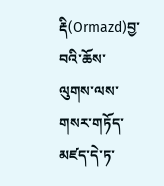རྡི(Ormazd)བྱ་བའི་ཆོས་ལུགས་ལས་གསར་གཏོད་མཛད་དེ་ཏ་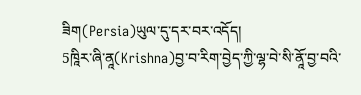ཟིག(Persia)ཡུལ་དུ་དར་བར་འདོད།
5ཁཱིར་ཞི་ནཱ(Krishna)བྱ་བ་རིག་བྱེད་ཀྱི་ལྷ་བེ་སི་ནཱོ་བྱ་བའི་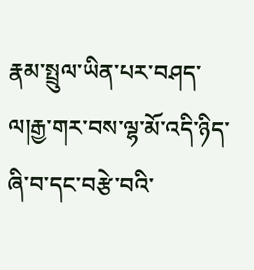རྣམ་སྤྲུལ་ཡིན་པར་བཤད་ལ།རྒྱ་གར་བས་ལྷ་མོ་འདི་ཉིད་ཞི་བ་དང་བརྩེ་བའི་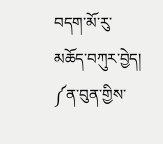བདག་མོ་རུ་མཆོད་བཀུར་བྱེད།
༼ན་བུན་གྱིས་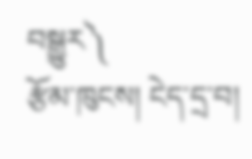བསྒྱུར༽
རྩོམ་ཁུངས། ངེད་དྲ་བ།